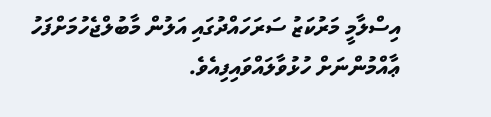އިސްލާމީ މަރުކަޒު ސަރަހައްދުގައި އަލުން މާބުލްޖެހުމަށްފަހު ޢާއްމުންނަށް ހުޅުވާލައްވައިފިއެވެ.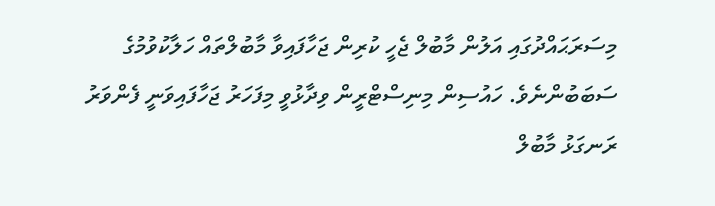މިސަރަޙައްދުގައި އަލުން މާބުލް ޖެހީ ކުރިން ޖަހާފައިވާ މާބުލްތައް ހަލާކުވުމުގެ ސަބަބުންނެވެ. ހައުސިން މިނިސްޓްރީން ވިދާޅުވީ މިފަހަރު ޖަހާފައިވަނީ ފެންވަރު ރަނގަޅު މާބުލް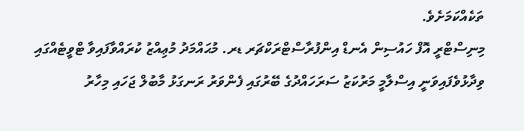ތަކެއްކަމަށެވެ.
މިނިސްޓްރީ އޮފް ހައުސިން އެނޑް އިންފުރާސްޓްރަކްޗަރ ޑރ. މުޙައްމަދު މުޢިއްޒު ކުރައްވާފައިވާ ޓްވީޓެއްގައި ވިދާޅުވެފައިވަނީ އިސްލާމީ މަރުކަޒު ސަރަހައްދުގެ ބޭރުގައި ފެންވަރު ރަނގަޅު މާބުލް ޖަހައި މިހާރު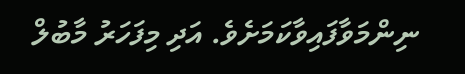ނިންމަވާފައިވާކަމަށެވެ. އަދި މިފަހަރު މާބުލް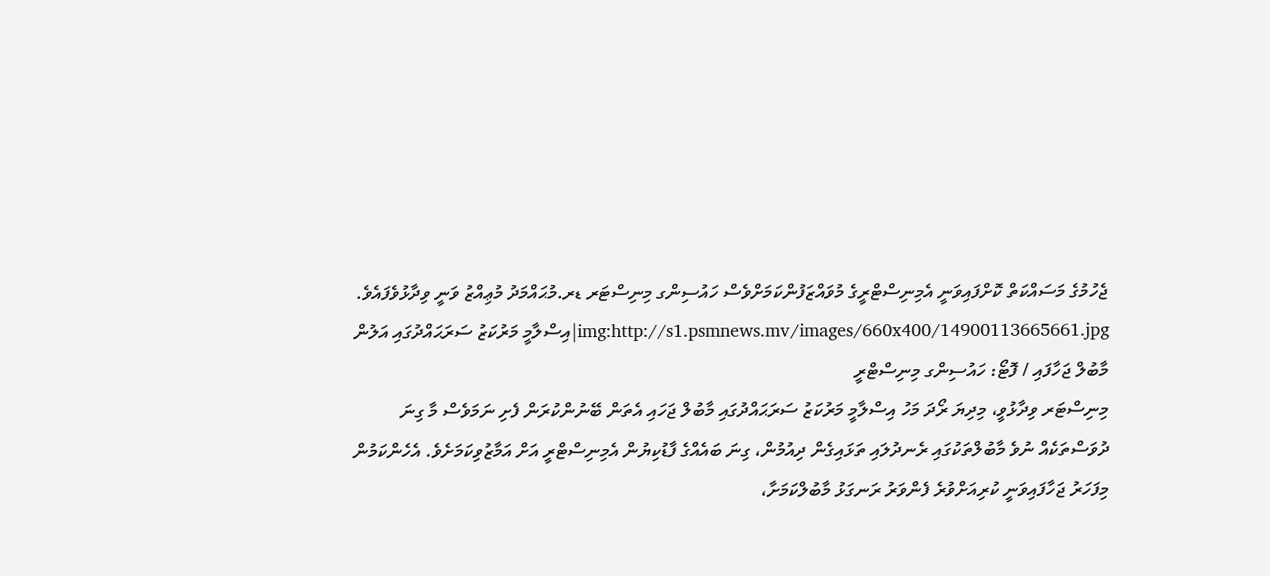ޖެހުމުގެ މަސައްކަތް ކޮށްފައިވަނީ އެމިނިސްޓްރީގެ މުވައްޒަފުންކަމަށްވެސް ހައުސިންގ މިނިސްޓަރ ޑރ.މުޙައްމަދު މުޢިއްޒު ވަނީ ވިދާޅުވެފައެވެ.
img:http://s1.psmnews.mv/images/660x400/14900113665661.jpg|އިސްލާމީ މަރުކަޒު ސަރަޙައްދުގައި އަލުން މާބުލް ޖަހާފައި / ފޮޓޯ: ހައުސިންގ މިނިސްޓްރީ
މިނިސްޓަރ ވިދާޅުވީ، މިދިޔަ ރޯދަ މަހު އިސްލާމީ މަރުކަޒު ސަރަޙައްދުގައި މާބުލް ޖަހައި އެތަން ބޭނުންކުރަން ފެށި ނަމަވެސް މާ ގިނަ ދުވަސްތަކެއް ނުވެ މާބުލްތަކުގައި ރެނދުލައި ތަޅައިގެން ދިއުމުން، ގިނަ ބައެއްގެ ފާޑުކިޔުން އެމިނިސްޓްރީ އަށް އަމާޒުވިކަމަށެވެ. އެހެންކަމުން މިފަހަރު ޖަހާފައިވަނީ ކުރިއަށްވުރެ ފެންވަރު ރަނގަޅު މާބުލްކަމަށާ،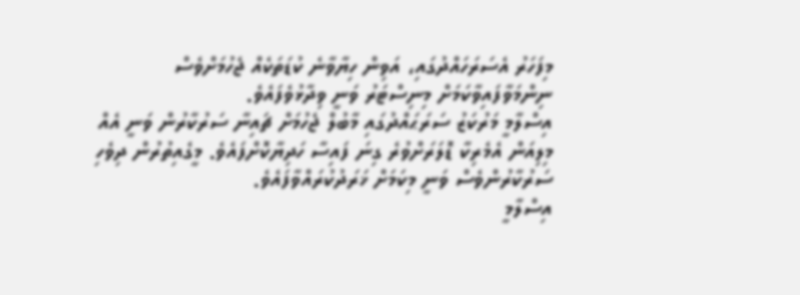މިފަހަރު އެސަރަހައްދުގައި، އަވިން ހިޔާވާނެ ކުޑަތަކެއް ޖެހުމަށްވެސް ނިންމަވާފައިވާކަމަށް މިނިސްޓަރު ވަނީ ވިދާޅުވެފައެވެ.
އިސްލާމީ މަރުކަޒު ސަރަޙައްދުގައި މާބުލް ޖެހުމަށް ޗައިނާ ސަރުކާރުން ވަނީ އެއް މިލިއަން އެމެރިކާ ޑޮލަރަށްވުރެ ގިނަ ފައިސާ ހަދިޔާކޮށްފައެވެ. މީގެއިތުރުން ދިވެހި ސަރުކާރުންވެސް ވަނީ މިކަމަށް ޚަރަދުކުރައްވާފައެވެ.
އިސްލާމީ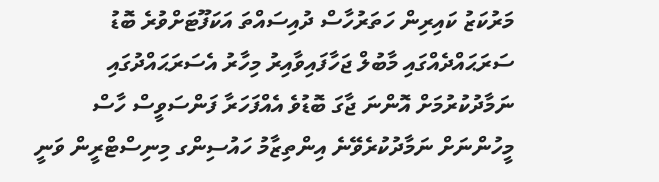މަރުކަޒު ކައިރިން ހަތަރުހާސް ދުއިސައްތަ އަކަފޫޓަށްވުރެ ބޮޑު ސަރަޙައްދެއްގައި މާބުލް ޖަހާފައިވާއިރު މިހާރު އެސަރަޙައްދުގައި ނަމާދުކުރުމަށް އޮންނަ ޖާގަ ބޮޑުވެ އެއްފަހަރާ ފަންސަވީސް ހާސް މީހުންނަށް ނަމާދުކުރެވޭނެ އިންތިޒާމު ހައުސިންގ މިނިސްޓްރީން ވަނީ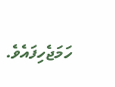ހަމަޖެހިފައެވެ.